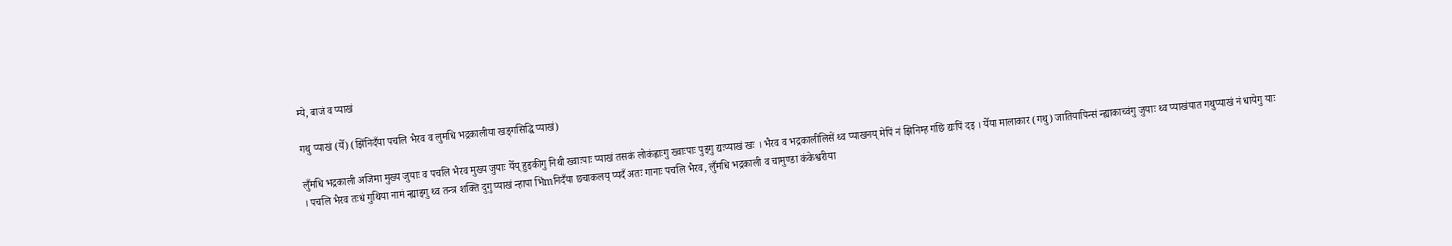म्ये, बाजं व प्याखं

गथु प्याखं (येँ) (झिंनिदँया पचलि भैरव व लुमधि भद्रकालीया खड्गसिद्धि प्याखं)

लुँमधि भद्रकाली अजिमा मुख्य जुयाः व पचलि भैरव मुख्य जुयाः येँय्‌ हुइकीगु निथी ख्वाःपाः प्याखं तसकं लोकंह्वाःगु ख्वाःपाः पुइगु द्यःप्याखं खः । भैरव व भद्रकालीलिसें थ्व प्याखनय्‌ मेपिं नं झिनिम्ह गंछिं द्यःपिं दइ । येँया मालाकार (गथु) जातियापिन्सं न्ह्याकाच्वंगु जुयाः थ्व प्याखंयात गथुप्याखं नं धायेगु याः । पचलि भैरव तःधं गुथिया नामं न्ह्याइगु थ्व तन्त्र शक्ति दुगु प्याखं न्हापा भिंmनिदँया छचाकलय्‌ प्यदँ अतः गानाः पचलि भैरव, लुँमधि भद्रकाली व चामुण्डा कंकेश्वरीया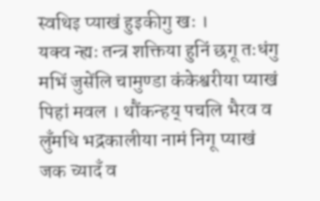स्वथिइ प्याखं हुइकीगु खः ।
यक्व न्ह्यः तन्त्र शक्तिया हुनिं छगू तःधंगु मभिं जुसेंलि चामुण्डा कंकेश्वरीया प्याखं पिहां मवल । थौंकन्हय्‌ पचलि भैरव व लुँमधि भद्रकालीया नामं निगू प्याखं जक च्यादँ व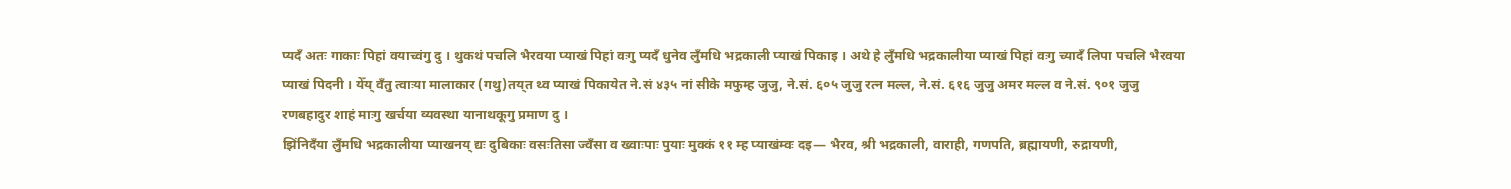प्यदँ अतः गाकाः पिहां वयाच्वंगु दु । थुकथं पचलि भैरवया प्याखं पिहां वःगु प्यदँ धुनेव लुँमधि भद्रकाली प्याखं पिकाइ । अथे हे लुँमधि भद्रकालीया प्याखं पिहां वःगु च्यादँ लिपा पचलि भैरवया प्याखं पिदनी । येँय्‌ वँतु त्वाःया मालाकार (गथु)तय्‌त थ्व प्याखं पिकायेत ने.सं ४३५ नां सीके मफुम्ह जुजु, ने.सं. ६०५ जुजु रत्न मल्ल, ने.सं. ६१६ जुजु अमर मल्ल व ने.सं. ९०१ जुजु रणबहादुर शाहं माःगु खर्चया व्यवस्था यानाथकूगु प्रमाण दु ।
झिंनिदँया लुँमधि भद्रकालीया प्याखनय्‌ द्यः दुबिकाः वसःतिसा ज्वँसा व ख्वाःपाः पुयाः मुक्कं ११ म्ह प्याखंम्वः दइ— भैरव, श्री भद्रकाली, वाराही, गणपति, ब्रह्मायणी, रुद्रायणी,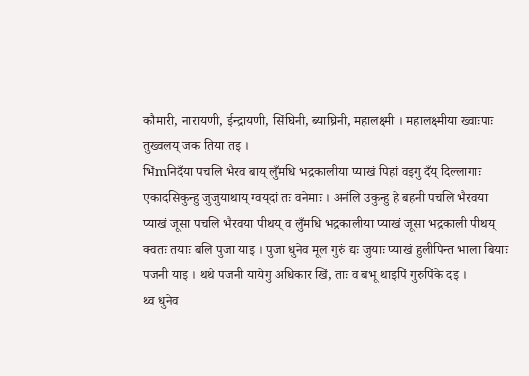कौमारी, नारायणी, ईन्द्रायणी, सिंघिनी, ब्याघ्रिनी, महालक्ष्मी । महालक्ष्मीया ख्वाःपाः तुख्वलय्‌ जक तिया तइ ।
भिंmनिदँया पचलि भैरव बाय्‌ लुँमधि भद्रकालीया प्याखं पिहां वइगु दँय्‌ दिल्लागाः एकादसिकुन्हु जुजुयाथाय्‌ ग्वय्‌दां तः वनेमाः । अनंलि उकुन्हु हे बहनी पचलि भैरवया प्याखं जूसा पचलि भैरवया पीथय्‌ व लुँमधि भद्रकालीया प्याखं जूसा भद्रकाली पीथय्‌ क्वतः तयाः बलि पुजा याइ । पुजा धुनेव मूल गुरुं द्यः जुयाः प्याखं हुलीपिन्त भाला बियाः पजनी याइ । थथे पजनी यायेगु अधिकार खिं, ताः व बभू थाइपिं गुरुपिंके दइ ।
थ्व धुनेव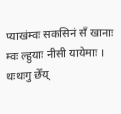प्याखंम्वः सकसिनं सँ खानाः म्वः ल्हुयाः नीसी यायेमाः । थःथःगु छेँय्‌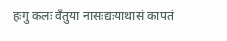हःगु कलः वँतुया नासःद्यःयाथासं कापतं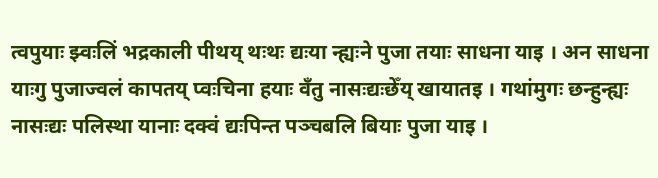त्वपुयाः झ्वःलिं भद्रकाली पीथय्‌ थःथः द्यःया न्ह्यःने पुजा तयाः साधना याइ । अन साधना याःगु पुजाज्वलं कापतय्‌ प्वःचिना हयाः वँतु नासःद्यःछेँय्‌ खायातइ । गथांमुगः छन्हुन्ह्यः नासःद्यः पलिस्था यानाः दक्वं द्यःपिन्त पञ्चबलि बियाः पुजा याइ ।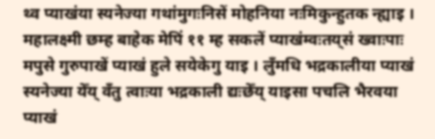थ्व प्याखंया स्यनेज्या गथांमुगःनिसें मोहनिया नःमिकुन्हुतक न्ह्याइ । महालक्ष्मी छम्ह बाहेक मेपिं ११ म्ह सकलें प्याखंम्वःतय्‌सं ख्वाःपाः मपुसे गुरुपाखें प्याखं हुले सयेकेगु याइ । लुँमधि भद्रकालीया प्याखं स्यनेज्या येँय्‌ वँतु त्वाःया भद्रकाली द्यःछेँय्‌ याइसा पचलि भैरवया प्याखं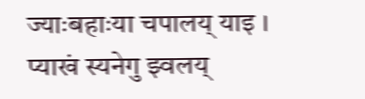ज्याःबहाःया चपालय्‌ याइ । प्याखं स्यनेगु झ्वलय्‌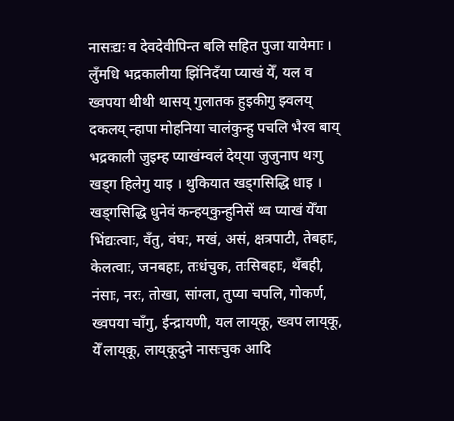नासःद्यः व देवदेवीपिन्त बलि सहित पुजा यायेमाः ।
लुँमधि भद्रकालीया झिंनिदँया प्याखं येँ, यल व ख्वपया थीथी थासय्‌ गुलातक हुइकीगु झ्वलय्‌ दकलय्‌ न्हापा मोहनिया चालंकुन्हु पचलि भैरव बाय्‌ भद्रकाली जुइम्ह प्याखंम्वलं देय्‌या जुजुनाप थःगु खड्ग हिलेगु याइ । थुकियात खड्गसिद्धि धाइ । खड्गसिद्धि धुनेवं कन्हय्‌कुन्हुनिसें थ्व प्याखं येँया भिंद्यःत्वाः, वँतु, वंघः, मखं, असं, क्षत्रपाटी, तेबहाः, केलत्वाः, जनबहाः, तःधंचुक, तःसिबहाः, थँबही, नंसाः, नरः, तोखा, सांग्ला, तुप्या चपलि, गोकर्ण, ख्वपया चाँगु, ईन्द्रायणी, यल लाय्‌कू, ख्वप लाय्‌कू, येँ लाय्‌कू, लाय्‌कूदुने नासःचुक आदि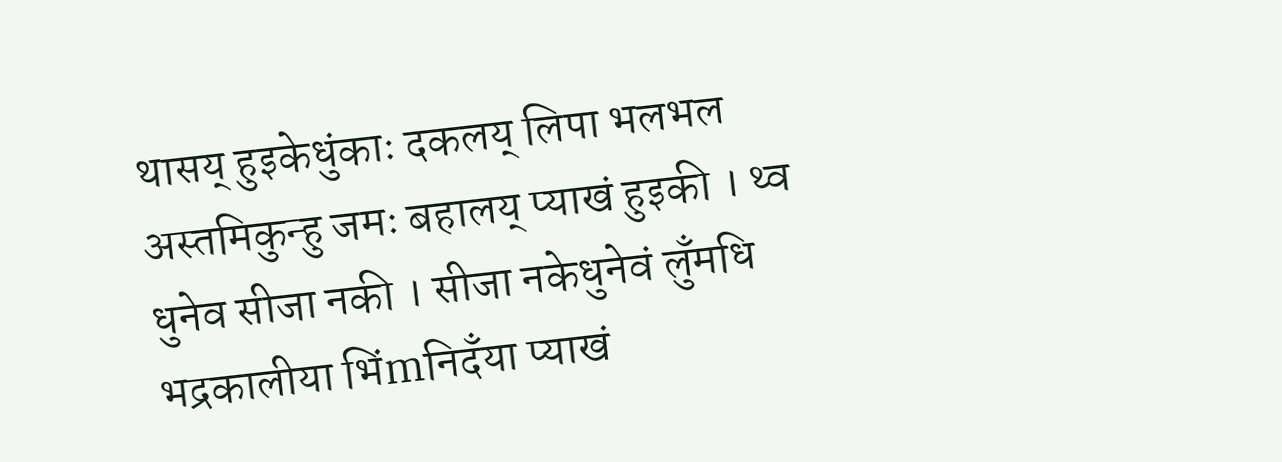थासय्‌ हुइकेधुंकाः दकलय्‌ लिपा भलभल अस्तमिकुन्हु जमः बहालय्‌ प्याखं हुइकी । थ्व धुनेव सीजा नकी । सीजा नकेधुनेवं लुँमधि भद्रकालीया भिंmनिदँया प्याखं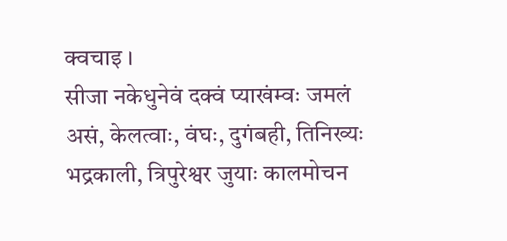क्वचाइ ।
सीजा नकेधुनेवं दक्वं प्याखंम्वः जमलं असं, केलत्वाः, वंघः, दुगंबही, तिनिख्यः भद्रकाली, त्रिपुरेश्वर जुयाः कालमोचन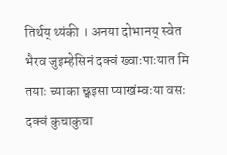तिर्थय्‌ थ्यंकी । अनया दोभानय्‌ स्वेत भैरव जुइम्हेसिनं दक्वं ख्वाःपाःयात मि तयाः च्याका छ्वइसा प्याखंम्वःया वसः दक्वं कुचाकुचा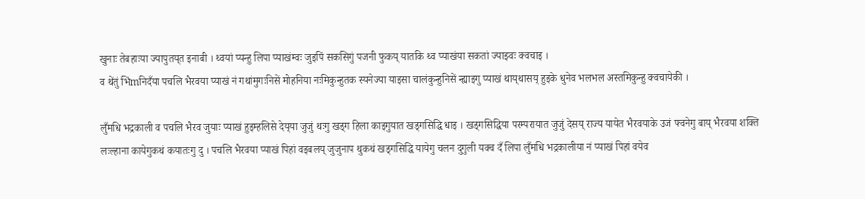खुनाः तेबहाःया ज्यापुतय्‌त इनाबी । थ्वयां प्यन्हु लिपा प्याखंम्वः जुइपिं सकसिगुं पजनी फुकय्‌ यातकि थ्व प्याखंया सकतां ज्याझ्वः क्वचाइ ।
व थेंतुं भिंmनिदँया पचलि भैरवया प्याखं नं गथांमुगःनिसें मोहनिया नःमिकुन्हुतक स्यनेज्या याइसा चालंकुन्हुनिसें न्ह्याइगु प्याखं थाय्‌थासय्‌ हुइके धुनेव भलभल अस्तमिकुन्हु क्वचायेकी ।

लुँमधि भद्रकाली व पचलि भैरव जुयाः प्याखं हुइम्हलिसे देय्‌या जुजुं थःगु खड्ग हिला काइगुयात खड्गसिद्धि धाइ । खड्गसिद्धिया परम्परायात जुजुं देसय्‌ राज्य यायेत भैरवयाके उजं फ्वनेगु बाय्‌ भैरवया शक्ति लःल्हाना कायेगुकथं कयातःगु दु । पचलि भैरवया प्याखं पिहां वइबलय्‌ जुजुनाप थुकथं खड्गसिद्धि यायेगु चलन दुगुली यक्व दँ लिपा लुँमधि भद्रकालीया नं प्याखं पिहां वयेव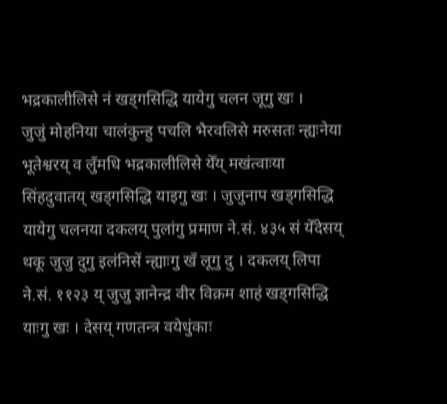भद्रकालीलिसे नं खड्गसिद्धि यायेगु चलन जूगु खः ।
जुजुं मोहनिया चालंकुन्हु पचलि भैरवलिसे मरुसतः न्ह्यःनेया भूतेश्वरय्‌ व लुँमधि भद्रकालीलिसे येँय्‌ मखंत्वाःया सिंहदुवातय्‌ खड्गसिद्धि याइगु खः । जुजुनाप खड्गसिद्धि यायेगु चलनया दकलय्‌ पुलांगु प्रमाण ने.सं. ४३५ सं येँदेसय्‌ थकू जुजु दुगु इलंनिसें न्ह्याःगु खँ लूगु दु । दकलय्‌ लिपा ने.सं. ११२३ य्‌ जुजु ज्ञानेन्द्र वीर विक्रम शाहं खड्गसिद्धि याःगु खः । देसय्‌ गणतन्त्र वयेधुंकाः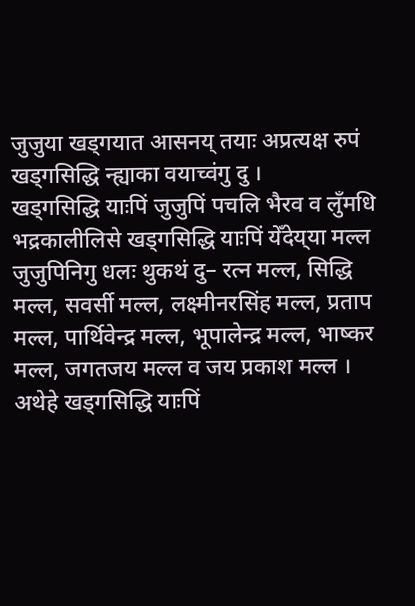जुजुया खड्गयात आसनय्‌ तयाः अप्रत्यक्ष रुपं खड्गसिद्धि न्ह्याका वयाच्वंगु दु ।
खड्गसिद्धि याःपिं जुजुपिं पचलि भैरव व लुँमधि भद्रकालीलिसे खड्गसिद्धि याःपिं येँदेय्‌या मल्ल जुजुपिनिगु धलः थुकथं दु– रत्न मल्ल, सिद्धि मल्ल, सवर्सी मल्ल, लक्ष्मीनरसिंह मल्ल, प्रताप मल्ल, पार्थिवेन्द्र मल्ल, भूपालेन्द्र मल्ल, भाष्कर मल्ल, जगतजय मल्ल व जय प्रकाश मल्ल । अथेहे खड्गसिद्धि याःपिं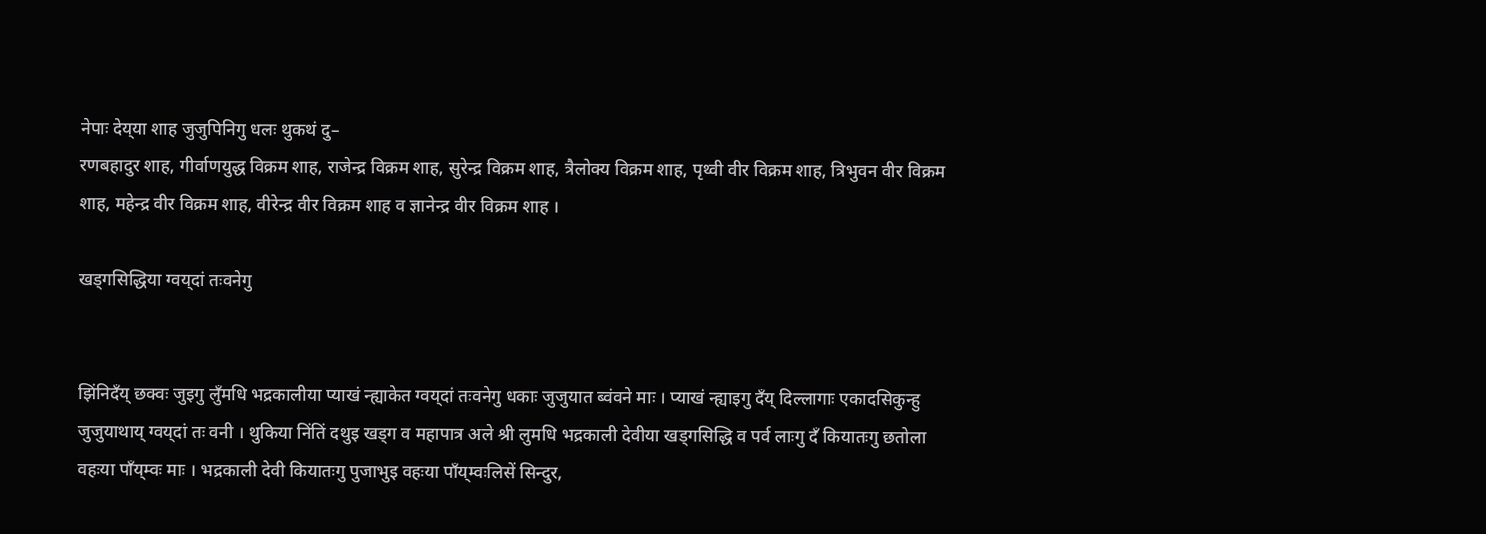नेपाः देय्‌या शाह जुजुपिनिगु धलः थुकथं दु–
रणबहादुर शाह, गीर्वाणयुद्ध विक्रम शाह, राजेन्द्र विक्रम शाह, सुरेन्द्र विक्रम शाह, त्रैलोक्य विक्रम शाह, पृथ्वी वीर विक्रम शाह, त्रिभुवन वीर विक्रम शाह, महेन्द्र वीर विक्रम शाह, वीरेन्द्र वीर विक्रम शाह व ज्ञानेन्द्र वीर विक्रम शाह ।

खड्गसिद्धिया ग्वय्‌दां तःवनेगु


झिंनिदँय्‌ छक्वः जुइगु लुँमधि भद्रकालीया प्याखं न्ह्याकेत ग्वय्‌दां तःवनेगु धकाः जुजुयात ब्वंवने माः । प्याखं न्ह्याइगु दँय्‌ दिल्लागाः एकादसिकुन्हु जुजुयाथाय्‌ ग्वय्‌दां तः वनी । थुकिया निंतिं दथुइ खड्ग व महापात्र अले श्री लुमधि भद्रकाली देवीया खड्गसिद्धि व पर्व लाःगु दँ कियातःगु छतोला वहःया पाँय्‌म्वः माः । भद्रकाली देवी कियातःगु पुजाभुइ वहःया पाँय्‌म्वःलिसें सिन्दुर,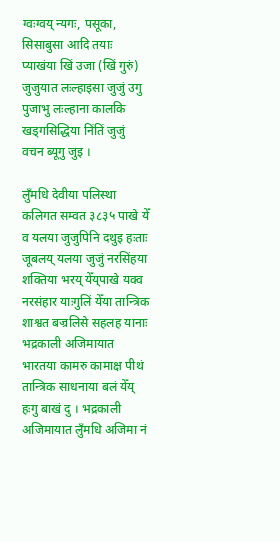ग्वःग्वय्‌ न्यगः, पसूका, सिसाबुसा आदि तयाः प्याखंया खिं उजा (खिं गुरुं) जुजुयात लःल्हाइसा जुजुं उगु पुजाभु लःल्हाना कालकि खड्गसिद्धिया निंतिं जुजुं वचन ब्यूगु जुइ ।

लुँमधि देवीया पलिस्था
कलिगत सम्वत ३८३५ पाखे येँ व यलया जुजुपिनि दथुइ हःताः जूबलय्‌ यलया जुजुं नरसिंहया शक्तिया भरय्‌ येँय्‌पाखे यक्व नरसंहार याःगुलिं येँया तान्त्रिक शाश्वत बज्रलिसे सहलह यानाः भद्रकाली अजिमायात भारतया कामरु कामाक्ष पीथं तान्त्रिक साधनाया बलं येँय्‌ हःगु बाखं दु । भद्रकाली अजिमायात लुँमधि अजिमा नं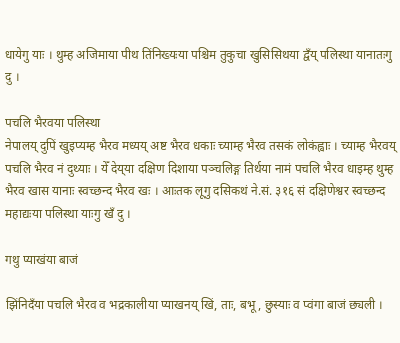धायेगु याः । थुम्ह अजिमाया पीथ तिंनिख्यःया पश्चिम तुकुचा खुसिसिथया द्वँय्‌ पलिस्था यानातःगु दु ।

पचलि भैरवया पलिस्था
नेपालय्‌ दुपिं खुइप्यम्ह भैरव मध्यय्‌ अष्ट भैरव धकाः च्याम्ह भैरव तसकं लोकंह्वाः । च्याम्ह भैरवय्‌ पचलि भैरव नं दुथ्याः । येँ देय्‌या दक्षिण दिशाया पञ्चलिङ्ग तिर्थया नामं पचलि भैरव धाइम्ह थुम्ह भैरव खास यानाः स्वच्छन्द भैरव खः । आःतक लूगु दसिकथं ने.सं. ३१६ सं दक्षिणेश्वर स्वच्छन्द महाद्यःया पलिस्था याःगु खँ दु ।

गथु प्याखंया बाजं

झिंनिदँया पचलि भैरव व भद्रकालीया प्याखनय्‌ खिं, ताः, बभू, छुस्याः व प्वंगा बाजं छ्यली ।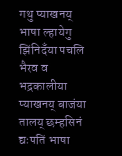गथु प्याखनय्‌ भाषा ल्हायेगु
झिंनिदँया पचलि भैरव व भद्रकालीया प्याखनय्‌ बाजंया तालय्‌ छम्हसिनं द्यःपतिं भाषा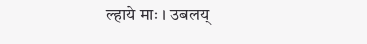ल्हाये माः । उबलय्‌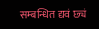सम्बन्धित द्यवं छ्यं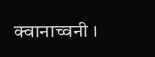क्वानाच्वनी ।